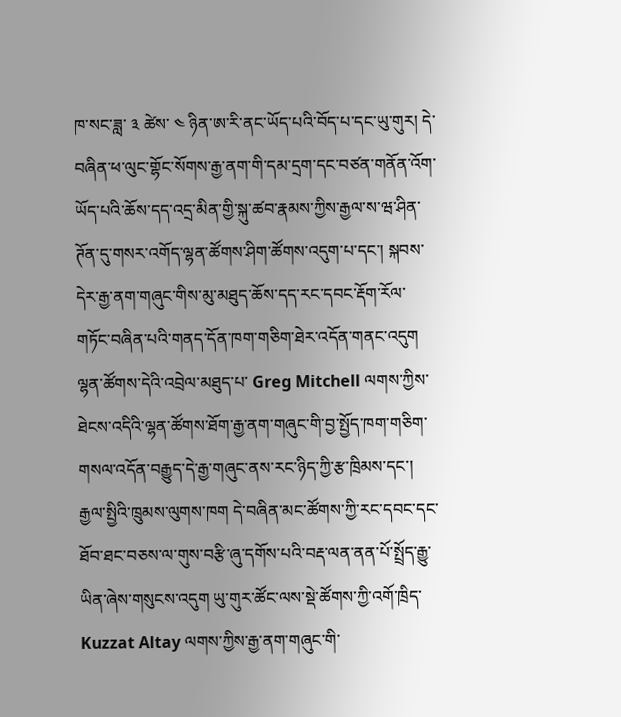ཁ་སང་ཟླ་ ༣ ཚེས་ ༤ ཉིན་ཨ་རི་ནང་ཡོད་པའི་བོད་པ་དང་ཡུ་གུར། དེ་བཞིན་ཕ་ལུང་གྷོང་སོགས་རྒྱ་ནག་གི་དམ་དྲག་དང་བཙན་གནོན་འོག་ཡོད་པའི་ཆོས་དད་འདྲ་མིན་གྱི་སྐུ་ཚབ་རྣམས་ཀྱིས་རྒྱལ་ས་ཝ་ཤིན་ཊོན་དུ་གསར་འགོད་ལྷན་ཚོགས་ཤིག་ཚོགས་འདུག་པ་དང་། སྐབས་དེར་རྒྱ་ནག་གཞུང་གིས་མུ་མཐུད་ཆོས་དད་རང་དབང་རྡོག་རོལ་གཏོང་བཞིན་པའི་གནད་དོན་ཁག་གཅིག་ཐེར་འདོན་གནང་འདུག ལྷན་ཚོགས་དེའི་འབྲེལ་མཐུད་པ་ Greg Mitchell ལགས་ཀྱིས་ཐེངས་འདིའི་ལྷན་ཚོགས་ཐོག་རྒྱ་ནག་གཞུང་གི་བྱ་སྤྱོད་ཁག་གཅིག་གསལ་འདོན་བརྒྱུད་དེ་རྒྱ་གཞུང་ནས་རང་ཉིད་ཀྱི་རྩ་ཁྲིམས་དང་། རྒྱལ་སྤྱིའི་ཁྲུམས་ལུགས་ཁག དེ་བཞིན་མང་ཚོགས་ཀྱི་རང་དབང་དང་ཐོབ་ཐང་བཅས་ལ་གུས་བརྩི་ཞུ་དགོས་པའི་བརྡ་ལན་ནན་པོ་སྤྲོད་རྒྱུ་ཡིན་ཞེས་གསུངས་འདུག ཡུ་གུར་ཚོང་ལས་སྡེ་ཚོགས་ཀྱི་འགོ་ཁྲིད་ Kuzzat Altay ལགས་ཀྱིས་རྒྱ་ནག་གཞུང་གི་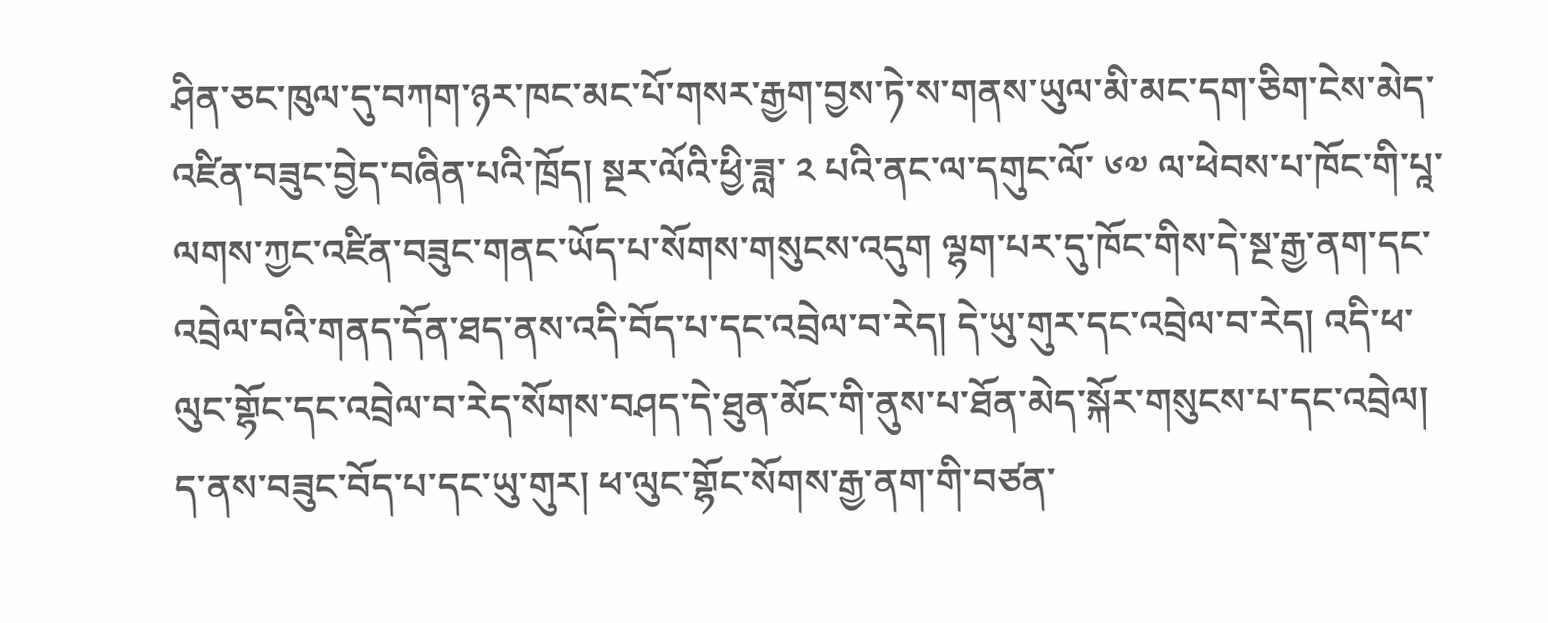ཤིན་ཅང་ཁུལ་དུ་བཀག་ཉར་ཁང་མང་པོ་གསར་རྒྱག་བྱས་ཏེ་ས་གནས་ཡུལ་མི་མང་དག་ཅིག་ངེས་མེད་འཛིན་བཟུང་བྱེད་བཞིན་པའི་ཁྲོད། སྔར་ལོའི་ཕྱི་ཟླ་ ༢ པའི་ནང་ལ་དགུང་ལོ་ ༦༧ ལ་ཕེབས་པ་ཁོང་གི་པཱ་ལགས་ཀྱང་འཛིན་བཟུང་གནང་ཡོད་པ་སོགས་གསུངས་འདུག ལྷག་པར་དུ་ཁོང་གིས་དེ་སྔ་རྒྱ་ནག་དང་འབྲེལ་བའི་གནད་དོན་ཐད་ནས་འདི་བོད་པ་དང་འབྲེལ་བ་རེད། དེ་ཡུ་གུར་དང་འབྲེལ་བ་རེད། འདི་ཕ་ལུང་གྷོང་དང་འབྲེལ་བ་རེད་སོགས་བཤད་དེ་ཐུན་མོང་གི་ནུས་པ་ཐོན་མེད་སྐོར་གསུངས་པ་དང་འབྲེལ། ད་ནས་བཟུང་བོད་པ་དང་ཡུ་གུར། ཕ་ལུང་གྷོང་སོགས་རྒྱ་ནག་གི་བཙན་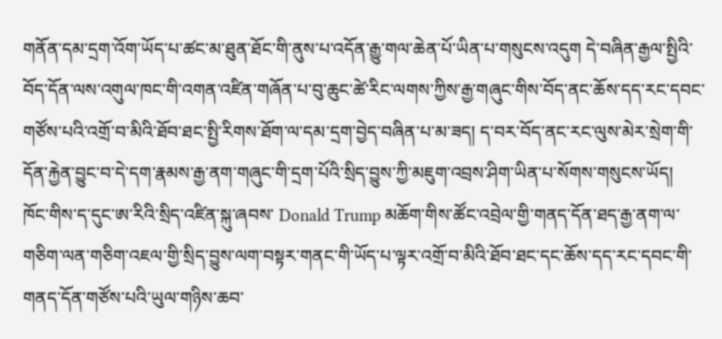གནོན་དམ་དྲག་འོག་ཡོད་པ་ཚང་མ་ཐུན་ཐོང་གི་ནུས་པ་འདོན་རྒྱུ་གལ་ཆེན་པོ་ཡིན་པ་གསུངས་འདུག དེ་བཞིན་རྒྱལ་སྤྱིའི་བོད་དོན་ལས་འགུལ་ཁང་གི་འགན་འཛིན་གཞོན་པ་བུ་ཆུང་ཚེ་རིང་ལགས་ཀྱིས་རྒྱ་གཞུང་གིས་བོད་ནང་ཆོས་དད་རང་དབང་གཙོས་པའི་འགྲོ་བ་མིའི་ཐོབ་ཐང་སྤྱི་རིགས་ཐོག་ལ་དམ་དྲག་བྱེད་བཞིན་པ་མ་ཟད། ད་བར་བོད་ནང་རང་ལུས་མེར་སྲེག་གི་དོན་རྐྱེན་བྱུང་བ་དེ་དག་རྣམས་རྒྱ་ནག་གཞུང་གི་དྲག་པོའི་སྲིད་བྱུས་ཀྱི་མཇུག་འབྲས་ཤིག་ཡིན་པ་སོགས་གསུངས་ཡོད།  ཁོང་གིས་ད་དུང་ཨ་རིའི་སྲིད་འཛིན་སྐུ་ཞབས་ Donald Trump མཆོག་གིས་ཚོང་འབྲེལ་གྱི་གནད་དོན་ཐད་རྒྱ་ནག་ལ་གཅིག་ལན་གཅིག་འཇལ་གྱི་སྲིད་བྱུས་ལག་བསྟར་གནང་གི་ཡོད་པ་ལྟར་འགྲོ་བ་མིའི་ཐོབ་ཐང་དང་ཆོས་དད་རང་དབང་གི་གནད་དོན་གཙོས་པའི་ཡུལ་གཉིས་ཆབ་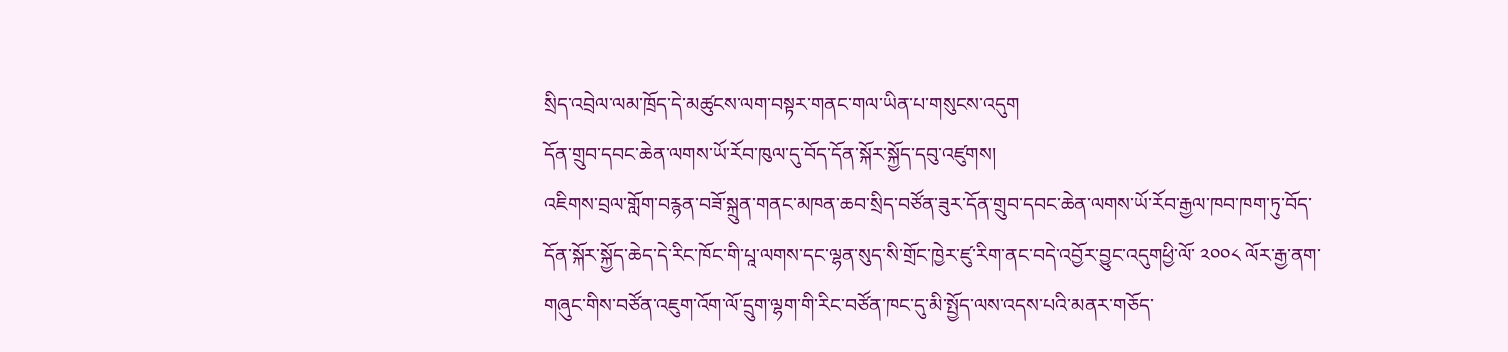སྲིད་འབྲེལ་ལམ་ཁྲོད་དེ་མཚུངས་ལག་བསྟར་གནང་གལ་ཡིན་པ་གསུངས་འདུག
དོན་གྲུབ་དབང་ཆེན་ལགས་ཡོ་རོབ་ཁུལ་དུ་བོད་དོན་སྐོར་སྐྱོད་དབུ་འཛུགས།
འཇིགས་བྲལ་གློག་བརྙན་བཟོ་སྐྲུན་གནང་མཁན་ཆབ་སྲིད་བཙོན་ཟུར་དོན་གྲུབ་དབང་ཆེན་ལགས་ཡོ་རོབ་རྒྱལ་ཁབ་ཁག་ཏུ་བོད་དོན་སྐོར་སྐྱོད་ཆེད་དེ་རིང་ཁོང་གི་པཱ་ལགས་དང་ལྷན་སུད་སི་གྲོང་ཁྱེར་ཛུ་རིག་ནང་བདེ་འབྱོར་བྱུང་འདུགཕྱི་ལོ་ ༢༠༠༨ ལོར་རྒྱ་ནག་གཞུང་གིས་བཙོན་འཇུག་འོག་ལོ་དྲུག་ལྷག་གི་རིང་བཙོན་ཁང་དུ་མི་སྤྱོད་ལས་འདས་པའི་མནར་གཅོད་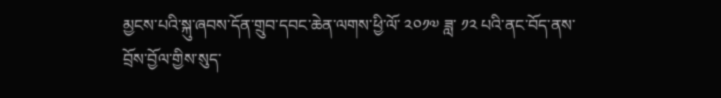མྱངས་པའི་སྐུ་ཞབས་དོན་གྲུབ་དབང་ཆེན་ལགས་ཕྱི་ལོ་ ༢༠༡༧ ཟླ་ ༡༢ པའི་ནང་བོད་ནས་བྲོས་བྱོལ་གྱིས་སུད་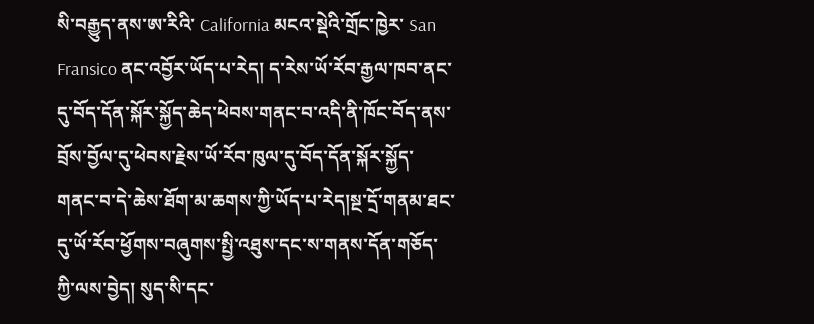སི་བརྒྱུད་ནས་ཨ་རིའི་ California མངའ་སྡེའི་གྲོང་ཁྱེར་ San Fransico ནང་འབྱོར་ཡོད་པ་རེད། ད་རེས་ཡོ་རོབ་རྒྱལ་ཁབ་ནང་དུ་བོད་དོན་སྐོར་སྐྱོད་ཆེད་ཕེབས་གནང་བ་འདི་ནི་ཁོང་བོད་ནས་བྲོས་བྱོལ་དུ་ཕེབས་རྗེས་ཡོ་རོབ་ཁུལ་དུ་བོད་དོན་སྐོར་སྐྱོད་གནང་བ་དེ་ཆེས་ཐོག་མ་ཆགས་ཀྱི་ཡོད་པ་རེད།སྔ་དྲོ་གནམ་ཐང་དུ་ཡོ་རོབ་ཕྱོགས་བཞུགས་སྤྱི་འཐུས་དང་ས་གནས་དོན་གཅོད་ཀྱི་ལས་བྱེད། སུད་སི་དང་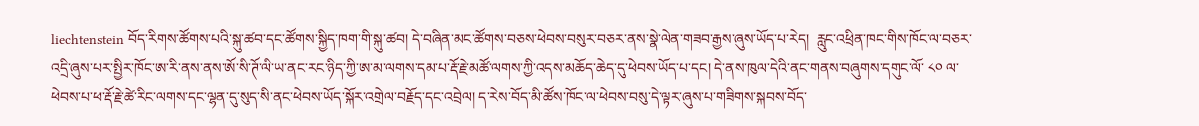liechtenstein བོད་རིགས་ཚོགས་པའི་སྐུ་ཚབ་དང་ཚོགས་སྐྱིད་ཁག་གི་སྐུ་ཚབ། དེ་བཞིན་མང་ཚོགས་བཅས་ཕེབས་བསུར་བཅར་ནས་སྣེ་ལེན་གཟབ་རྒྱས་ཞུས་ཡོད་པ་རེད།  རླུང་འཕྲིན་ཁང་གིས་ཁོང་ལ་བཅར་འདྲི་ཞུས་པར་སྤྱིར་ཁོང་ཨ་རི་ནས་ནས་ཨོ་སི་ཊོ་ལི་ཡ་ནང་རང་ཉིད་ཀྱི་ཨ་མ་ལགས་དམ་པ་རྡོ་རྗེ་མཚོ་ལགས་ཀྱི་འདས་མཆོད་ཆེད་དུ་ཕེབས་ཡོད་པ་དང། དེ་ནས་ཁུལ་དེའི་ནང་གནས་བཞུགས་དགུང་ལོ་ ༨༠ ལ་ཕེབས་པ་ཕ་རྡོ་རྗེ་ཚེ་རིང་ལགས་དང་ལྷན་དུ་སུད་སི་ནང་ཕེབས་ཡོད་སྐོར་འགྲེལ་བརྗོད་དང་འབྲེལ། ད་རེས་བོད་མི་ཚོས་ཁོང་ལ་ཕེབས་བསུ་དེ་ལྟར་ཞུས་པ་གཟིགས་སྐབས་བོད་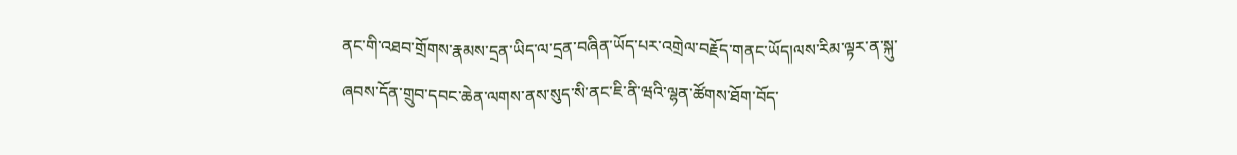ནང་གི་འཐབ་གྲོགས་རྣམས་དྲན་ཡིད་ལ་དྲན་བཞིན་ཡོད་པར་འགྲེལ་བརྗོད་གནང་ཡོད།ལས་རིམ་ལྟར་ན་སྐུ་ཞབས་དོན་གྲུབ་དབང་ཆེན་ལགས་ནས་སུད་སི་ནང་ཇི་ནི་ཝའི་ལྷན་ཚོགས་ཐོག་བོད་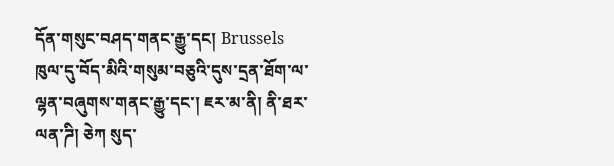དོན་གསུང་བཤད་གནང་རྒྱུ་དང། Brussels ཁུལ་དུ་བོད་མིའི་གསུམ་བཅུའི་དུས་དྲན་ཐོག་ལ་ལྷན་བཞུགས་གནང་རྒྱུ་དང་། ཇར་མ་ནི། ནི་ཐར་ལན་ཌི། ཅེཀ སུད་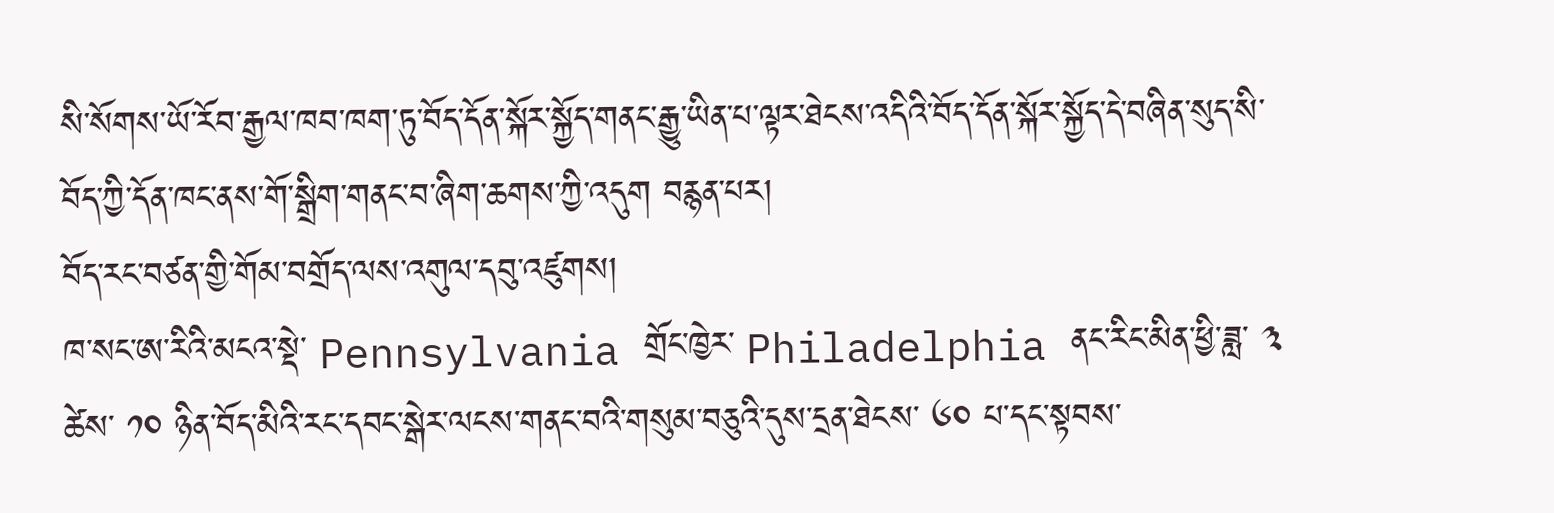སི་སོགས་ཡོ་རོབ་རྒྱལ་ཁབ་ཁག་ཏུ་བོད་དོན་སྐོར་སྐྱོད་གནང་རྒྱུ་ཡིན་པ་ལྟར་ཐེངས་འདིའི་བོད་དོན་སྐོར་སྐྱོད་དེ་བཞིན་སུད་སི་བོད་ཀྱི་དོན་ཁང་ནས་གོ་སྒྲིག་གནང་བ་ཞིག་ཆགས་ཀྱི་འདུག བརྙན་པར།
བོད་རང་བཙན་གྱི་གོམ་བགྲོད་ལས་འགུལ་དབུ་འཛུགས།
ཁ་སང་ཨ་རིའི་མངའ་སྡེ་ Pennsylvania གྲོང་ཁྱེར་ Philadelphia ནང་རིང་མིན་ཕྱི་ཟླ་ ༣ ཚེས་ ༡༠ ཉིན་བོད་མིའི་རང་དབང་སྒེར་ལངས་གནང་བའི་གསུམ་བཅུའི་དུས་དྲན་ཐེངས་ ༦༠ པ་དང་སྟབས་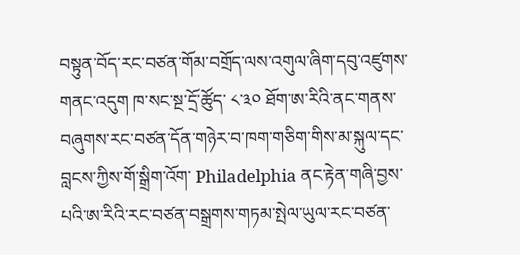བསྟུན་བོད་རང་བཙན་གོམ་བགྲོད་ལས་འགུལ་ཞིག་དབུ་འཛུགས་གནང་འདུག ཁ་སང་སྔ་དྲོ་ཚོུད་ ༨་༣༠ ཐོག་ཨ་རིའི་ནང་གནས་བཞུགས་རང་བཙན་དོན་གཉེར་བ་ཁག་གཅིག་གིས་མ་སྐུལ་དང་བླངས་ཀྱིས་གོ་སྒྲིག་འོག་ Philadelphia ནང་རྟེན་གཞི་བྱས་པའི་ཨ་རིའི་རང་བཙན་བསྒྲགས་གཏམ་སྤེལ་ཡུལ་རང་བཙན་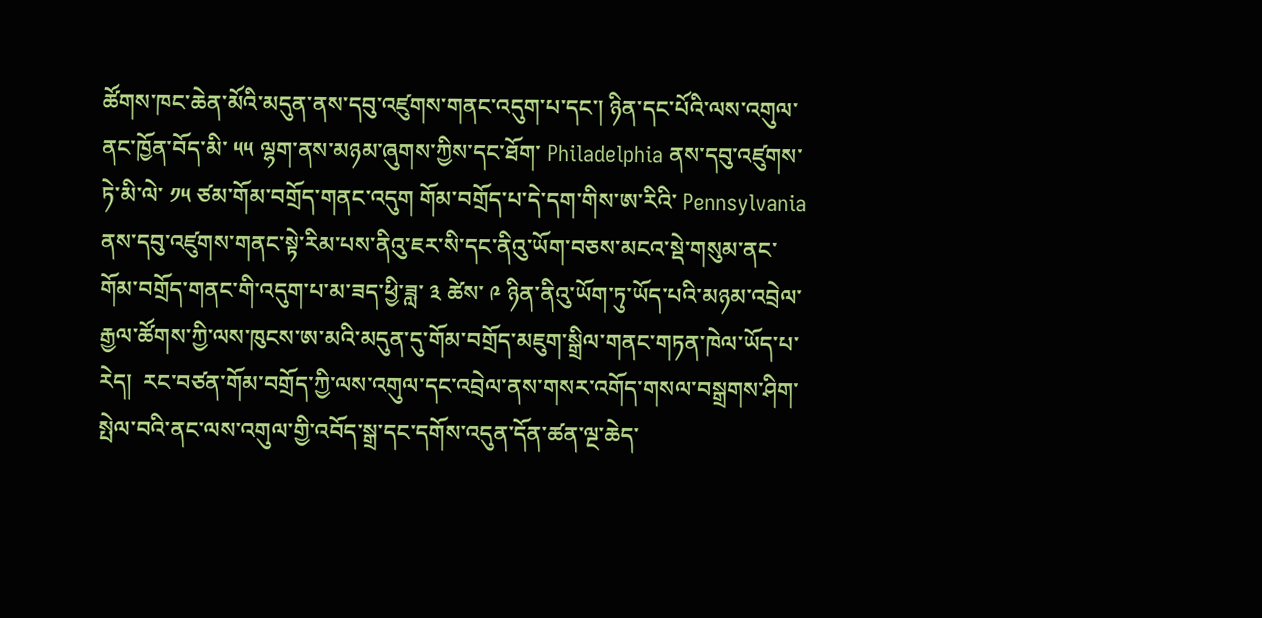ཚོགས་ཁང་ཆེན་མོའི་མདུན་ནས་དབུ་འཛུགས་གནང་འདུག་པ་དང་། ཉིན་དང་པོའི་ལས་འགུལ་ནང་ཁྱོན་བོད་མི་ ༥༥ ལྷག་ནས་མཉམ་ཞུགས་ཀྱིས་དང་ཐོག་ Philadelphia ནས་དབུ་འཛུགས་ཏེ་མི་ལེ་ ༡༥ ཙམ་གོམ་བགྲོད་གནང་འདུག གོམ་བགྲོད་པ་དེ་དག་གིས་ཨ་རིའི་ Pennsylvania ནས་དབུ་འཛུགས་གནང་སྟེ་རིམ་པས་ནིའུ་ཇར་སི་དང་ནིའུ་ཡོག་བཅས་མངའ་སྡེ་གསུམ་ནང་གོམ་བགྲོད་གནང་གི་འདུག་པ་མ་ཟད་ཕྱི་ཟླ་ ༣ ཚེས་ ༩ ཉིན་ནིའུ་ཡོག་ཏུ་ཡོད་པའི་མཉམ་འབྲེལ་རྒྱལ་ཚོགས་ཀྱི་ལས་ཁུངས་ཨ་མའི་མདུན་དུ་གོམ་བགྲོད་མཇུག་སྒྲིལ་གནང་གཏན་ཁེལ་ཡོད་པ་རེད།  རང་བཙན་གོམ་བགྲོད་ཀྱི་ལས་འགུལ་དང་འབྲེལ་ནས་གསར་འགོད་གསལ་བསྒྲགས་ཤིག་སྤེལ་བའི་ནང་ལས་འགུལ་གྱི་འབོད་སྒྲ་དང་དགོས་འདུན་དོན་ཚན་ལྔ་ཆེད་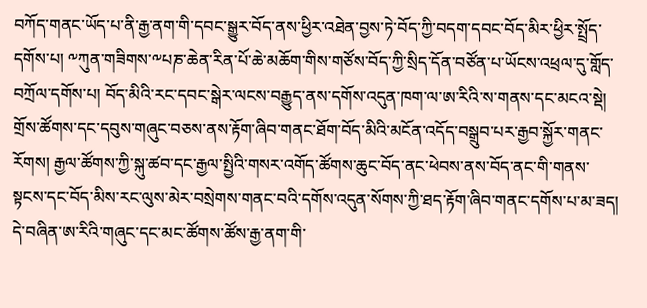བཀོད་གནང་ཡོད་པ་ནི་རྒྱ་ནག་གི་དབང་སྒྱུར་བོད་ནས་ཕྱིར་འཐེན་བྱས་ཏེ་བོད་ཀྱི་བདག་དབང་བོད་མིར་ཕྱིར་སྤྲོད་དགོས་པ། ༸ཀུན་གཟིགས་༸པཎ་ཆེན་རིན་པོ་ཆེ་མཆོག་གིས་གཙོས་བོད་ཀྱི་སྲིད་དོན་བཙོན་པ་ཡོངས་འཕྲལ་དུ་གློད་བཀྲོལ་དགོས་པ། བོད་མིའི་རང་དབང་སྒེར་ལངས་བརྒྱུད་ནས་དགོས་འདུན་ཁག་ལ་ཨ་རིའི་ས་གནས་དང་མངའ་སྡེ། གྲོས་ཚོགས་དང་དབུས་གཞུང་བཅས་ནས་རྟོག་ཞིབ་གནང་ཐོག་བོད་མིའི་མངོན་འདོད་བསྒྲུབ་པར་རྒྱབ་སྐྱོར་གནང་རོགས། རྒྱལ་ཚོགས་ཀྱི་སྐུ་ཚབ་དང་རྒྱལ་སྤྱིའི་གསར་འགོད་ཚོགས་ཆུང་བོད་ནང་ཕེབས་ནས་བོད་ནང་གི་གནས་སྟངས་དང་བོད་མིས་རང་ལུས་མེར་བསྲེགས་གནང་བའི་དགོས་འདུན་སོགས་ཀྱི་ཐད་རྟོག་ཞིབ་གནང་དགོས་པ་མ་ཟད། དེ་བཞིན་ཨ་རིའི་གཞུང་དང་མང་ཚོགས་ཚོས་རྒྱ་ནག་གི་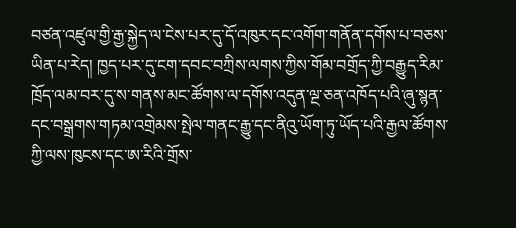བཙན་འཛུལ་གྱི་རྒྱ་སྐྱེད་ལ་ངེས་པར་དུ་དོ་འཁུར་དང་འགོག་གནོན་དགོས་པ་བཅས་ཡིན་པ་རེད། ཁྱད་པར་དུ་ངག་དབང་བཀྲིས་ལགས་ཀྱིས་གོམ་བགྲོད་ཀྱི་བརྒྱུད་རིམ་ཁྲོད་ལམ་བར་དུ་ས་གནས་མང་ཚོགས་ལ་དགོས་འདུན་ལྔ་ཅན་འཁོད་པའི་ཞུ་སྙན་དང་བསྒྲགས་གཏམ་འགྲེམས་སྤེལ་གནང་རྒྱུ་དང་ནིའུ་ཡོག་ཏུ་ཡོད་པའི་རྒྱལ་ཚོགས་ཀྱི་ལས་ཁུངས་དང་ཨ་རིའི་གྲོས་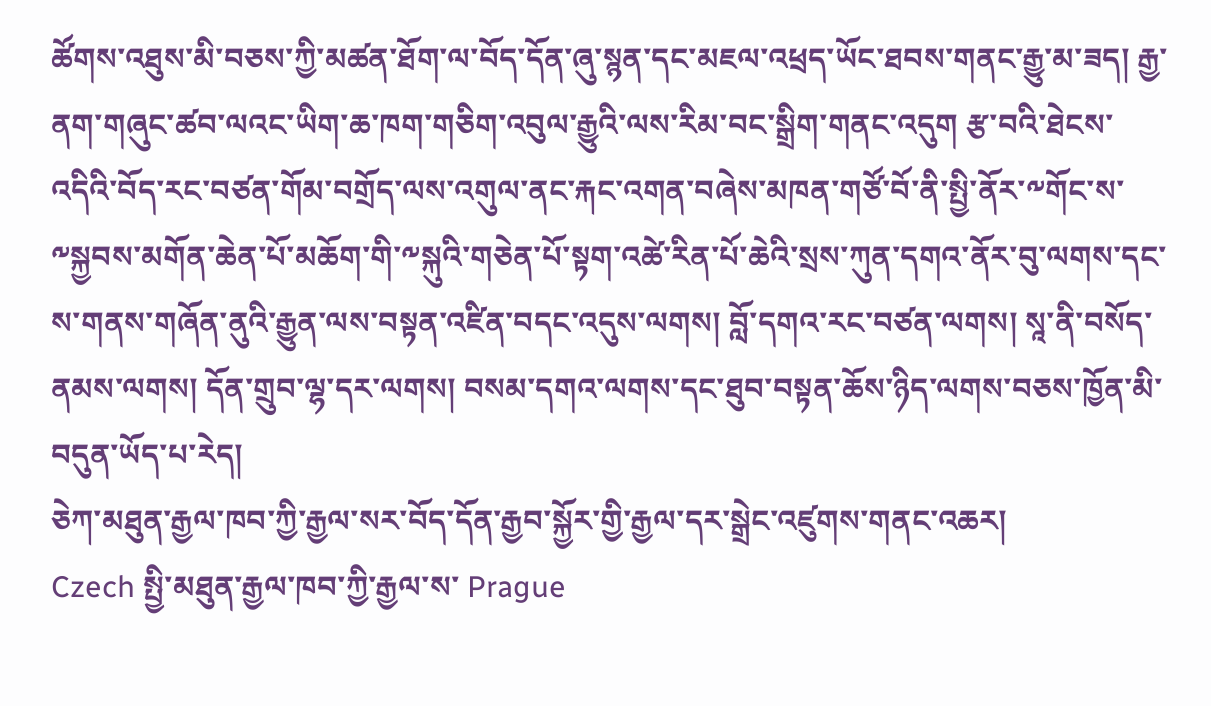ཚོགས་འཐུས་མི་བཅས་ཀྱི་མཚན་ཐོག་ལ་བོད་དོན་ཞུ་སྙན་དང་མཇལ་འཕྲད་ཡོང་ཐབས་གནང་རྒྱུ་མ་ཟད། རྒྱ་ནག་གཞུང་ཚབ་ལའང་ཡིག་ཆ་ཁག་གཅིག་འབུལ་རྒྱུའི་ལས་རིམ་བང་སྒྲིག་གནང་འདུག རྩ་བའི་ཐེངས་འདིའི་བོད་རང་བཙན་གོམ་བགྲོད་ལས་འགུལ་ནང་རྐང་འགན་བཞེས་མཁན་གཙོ་བོ་ནི་སྤྱི་ནོར་༸གོང་ས་༸སྐྱབས་མགོན་ཆེན་པོ་མཆོག་གི་༸སྐུའི་གཅེན་པོ་སྟག་འཚེ་རིན་པོ་ཆེའི་སྲས་ཀུན་དགའ་ནོར་བུ་ལགས་དང་ས་གནས་གཞོན་ནུའི་རྒྱུན་ལས་བསྟན་འཛིན་བདང་འདུས་ལགས། བློ་དགའ་རང་བཙན་ལགས། སཱ་ནི་བསོད་ནམས་ལགས། དོན་གྲུབ་ལྷ་དར་ལགས། བསམ་དགའ་ལགས་དང་ཐུབ་བསྟན་ཆོས་ཉིད་ལགས་བཅས་ཁྱོན་མི་བདུན་ཡོད་པ་རེད།
ཅེཀ་མཐུན་རྒྱལ་ཁབ་ཀྱི་རྒྱལ་སར་བོད་དོན་རྒྱབ་སྐྱོར་གྱི་རྒྱལ་དར་སྒྲེང་འཛུགས་གནང་འཆར།
Czech སྤྱི་མཐུན་རྒྱལ་ཁབ་ཀྱི་རྒྱལ་ས་ Prague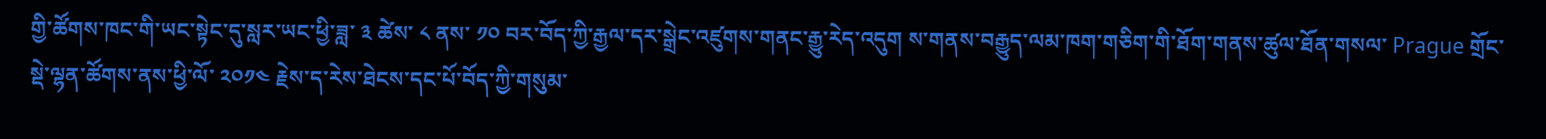གྱི་ཚོགས་ཁང་གི་ཡང་སྟེང་དུ་སླར་ཡང་ཕྱི་ཟླ་ ༣ ཚེས་ ༨ ནས་ ༡༠ བར་བོད་ཀྱི་རྒྱལ་དར་སྒྲེང་འཛུགས་གནང་རྒྱུ་རེད་འདུག ས་གནས་བརྒྱུད་ལམ་ཁག་གཅིག་གི་ཐོག་གནས་ཚུལ་ཐོན་གསལ་ Prague གྲོང་སྡེ་ལྷན་ཚོགས་ནས་ཕྱི་ལོ་ ༢༠༡༤ རྗེས་ད་རེས་ཐེངས་དང་པོ་བོད་ཀྱི་གསུམ་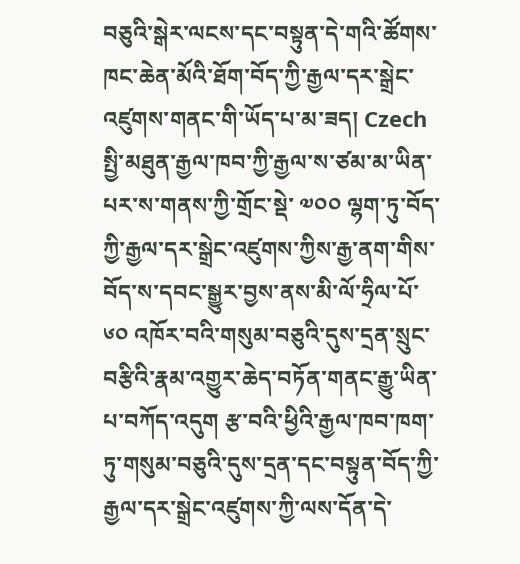བཅུའི་སྒེར་ལངས་དང་བསྟུན་དེ་གའི་ཚོགས་ཁང་ཆེན་མོའི་ཐོག་བོད་ཀྱི་རྒྱལ་དར་སྒྲེང་འཛུགས་གནང་གི་ཡོད་པ་མ་ཟད། Czech སྤྱི་མཐུན་རྒྱལ་ཁབ་ཀྱི་རྒྱལ་ས་ཙམ་མ་ཡིན་པར་ས་གནས་ཀྱི་གྲོང་སྡེ་ ༧༠༠ ལྷག་ཏུ་བོད་ཀྱི་རྒྱལ་དར་སྒྲེང་འཛུགས་ཀྱིས་རྒྱ་ནག་གིས་བོད་ས་དབང་སྒྱུར་བྱས་ནས་མི་ལོ་ཧྲིལ་པོ་ ༦༠ འཁོར་བའི་གསུམ་བཅུའི་དུས་དྲན་སྲུང་བརྩིའི་རྣམ་འགྱུར་ཆེད་བཏོན་གནང་རྒྱུ་ཡིན་པ་བཀོད་འདུག རྩ་བའི་ཕྱིའི་རྒྱལ་ཁབ་ཁག་ཏུ་གསུམ་བཅུའི་དུས་དྲན་དང་བསྟུན་བོད་ཀྱི་རྒྱལ་དར་སྒྲེང་འཛུགས་ཀྱི་ལས་དོན་དེ་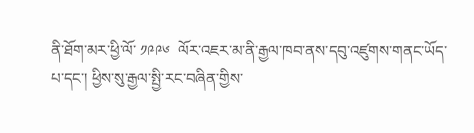ནི་ཐོག་མར་ཕྱི་ལོ་ ༡༩༩༦  ལོར་འཇར་མ་ནི་རྒྱལ་ཁབ་ནས་དབུ་འཛུགས་གནང་ཡོད་པ་དང་། ཕྱིས་སུ་རྒྱལ་སྤྱི་རང་བཞིན་གྱིས་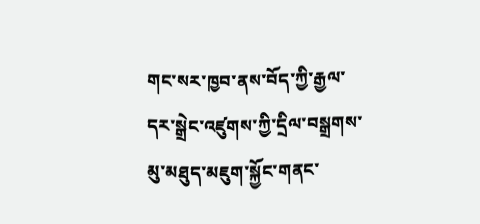གང་སར་ཁྱབ་ནས་བོད་ཀྱི་རྒྱལ་དར་སྒྲེང་འཛུགས་ཀྱི་དྲིལ་བསྒྲགས་མུ་མཐུད་མཇུག་སྐྱོང་གནང་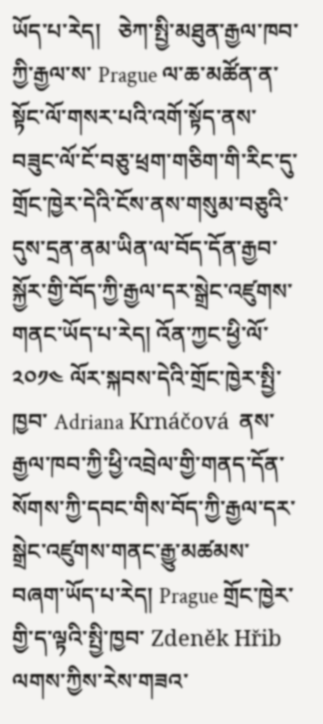ཡོད་པ་རེད།   ཅེཀ་སྤྱི་མཐུན་རྒྱལ་ཁབ་ཀྱི་རྒྱལ་ས་ Prague ལ་ཆ་མཚོན་ན་སྟོང་ལོ་གསར་པའི་འགོ་སྟོད་ནས་བཟུང་ལོ་ངོ་བཅུ་ཕྲག་གཅིག་གི་རིང་དུ་གྲོང་ཁྱེར་དེའི་ངོས་ནས་གསུམ་བཅུའི་དུས་དྲན་ནམ་ཡིན་ལ་བོད་དོན་རྒྱབ་སྐྱོར་གྱི་བོད་ཀྱི་རྒྱལ་དར་སྒྲེང་འཛུགས་གནང་ཡོད་པ་རེད། འོན་ཀྱང་ཕྱི་ལོ་ ༢༠༡༤ ལོར་སྐབས་དེའི་གྲོང་ཁྱེར་སྤྱི་ཁྱབ་ Adriana Krnáčová  ནས་རྒྱལ་ཁབ་ཀྱི་ཕྱི་འབྲེལ་གྱི་གནད་དོན་སོགས་ཀྱི་དབང་གིས་བོད་ཀྱི་རྒྱལ་དར་སྒྲེང་འཛུགས་གནང་རྒྱུ་མཚམས་བཞག་ཡོད་པ་རེད། Prague གྲོང་ཁྱེར་གྱི་ད་ལྟའི་སྤྱི་ཁྱབ་ Zdeněk Hřib ལགས་ཀྱིས་རེས་གཟའ་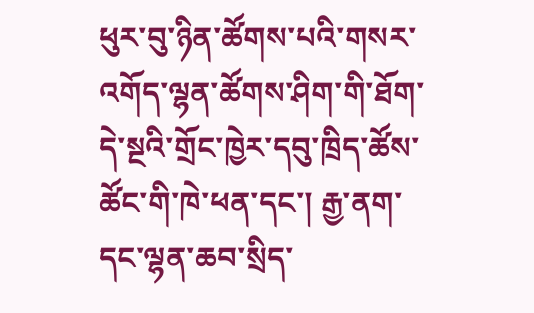ཕུར་བུ་ཉིན་ཚོགས་པའི་གསར་འགོད་ལྷན་ཚོགས་ཤིག་གི་ཐོག་དེ་སྔའི་གྲོང་ཁྱེར་དབུ་ཁྲིད་ཚོས་ཚོང་གི་ཁེ་ཕན་དང་། རྒྱ་ནག་དང་ལྷན་ཆབ་སྲིད་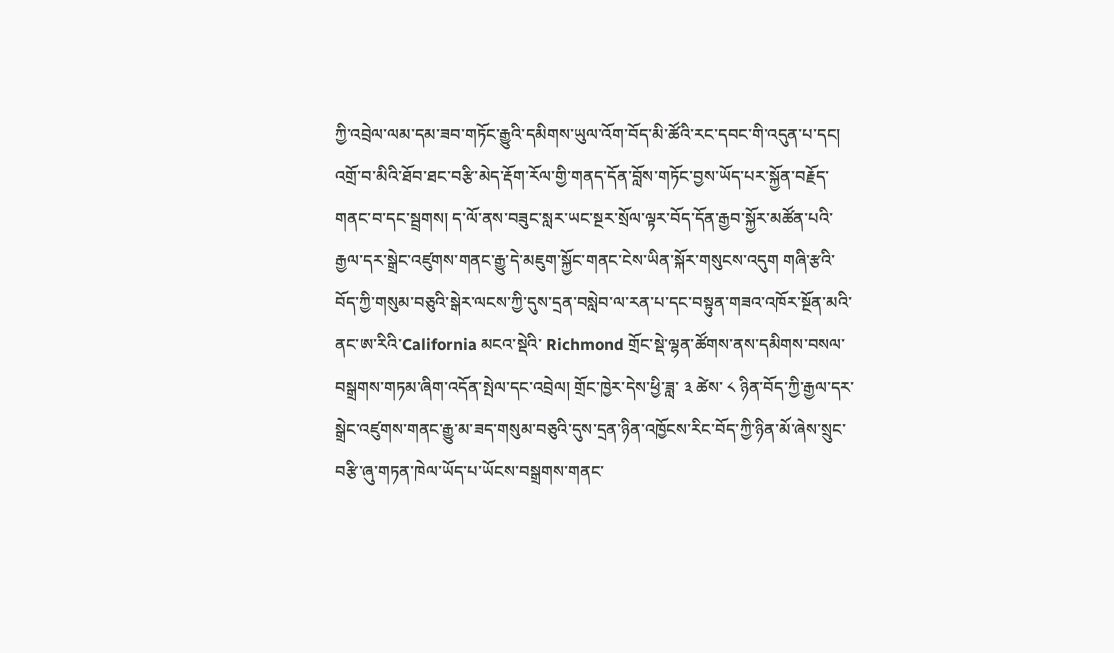ཀྱི་འབྲེལ་ལམ་དམ་ཟབ་གཏོང་རྒྱུའི་དམིགས་ཡུལ་འོག་བོད་མི་ཚོའི་རང་དབང་གི་འདུན་པ་དང། འགྲོ་བ་མིའི་ཐོབ་ཐང་བརྩི་མེད་རྡོག་རོལ་གྱི་གནད་དོན་བློས་གཏོང་བྱས་ཡོད་པར་སྐྱོན་བརྗོད་གནང་བ་དང་སྦྲགས། ད་ལོ་ནས་བཟུང་སླར་ཡང་སྔར་སྲོལ་ལྟར་བོད་དོན་རྒྱབ་སྐྱོར་མཚོན་པའི་རྒྱལ་དར་སྒྲེང་འཛུགས་གནང་རྒྱུ་དེ་མཇུག་སྐྱོང་གནང་ངེས་ཡིན་སྐོར་གསུངས་འདུག གཞི་རྩའི་བོད་ཀྱི་གསུམ་བཅུའི་སྒེར་ལངས་ཀྱི་དུས་དྲན་བསླེབ་ལ་རན་པ་དང་བསྟུན་གཟའ་འཁོར་སྔོན་མའི་ནང་ཨ་རིའི་California མངའ་སྡེའི་ Richmond གྲོང་སྡེ་ལྷན་ཚོགས་ནས་དམིགས་བསལ་བསྒྲགས་གཏམ་ཞིག་འདོན་སྤེལ་དང་འབྲེལ། གྲོང་ཁྱེར་དེས་ཕྱི་ཟླ་ ༣ ཚེས་ ༨ ཉིན་བོད་ཀྱི་རྒྱལ་དར་སྒྲེང་འཛུགས་གནང་རྒྱུ་མ་ཟད་གསུམ་བཅུའི་དུས་དྲན་ཉིན་འཁྱོངས་རིང་བོད་ཀྱི་ཉིན་མོ་ཞེས་སྲུང་བརྩི་ཞུ་གཏན་ཁེལ་ཡོད་པ་ཡོངས་བསྒྲགས་གནང་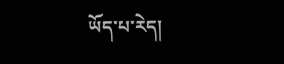ཡོད་པ་རེད།